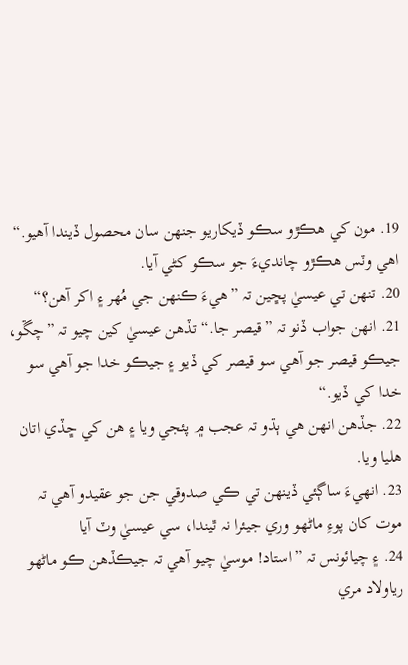19. مون کي ھڪڙو سڪو ڏيکاريو جنھن سان محصول ڏيندا آھيو.“ اھي وٽس ھڪڙو چانديءَ جو سڪو کڻي آيا.
20. تنھن تي عيسيٰ پڇين تہ ”ھيءَ ڪنھن جي مُھر ۽ اکر آھن؟“
21. انھن جواب ڏنو تہ ”قيصر جا.“ تڏھن عيسيٰ کين چيو تہ ”چڱو، جيڪو قيصر جو آھي سو قيصر کي ڏيو ۽ جيڪو خدا جو آھي سو خدا کي ڏيو.“
22. جڏھن انھن ھي ٻڌو تہ عجب ۾ پئجي ويا ۽ ھن کي ڇڏي اتان ھليا ويا.
23. انھيءَ ساڳئي ڏينھن تي ڪي صدوقي جن جو عقيدو آھي تہ موت کان پوءِ ماڻھو وري جيئرا نہ ٿيندا، سي عيسيٰ وٽ آيا
24. ۽ چيائونس تہ ”استاد! موسيٰ چيو آھي تہ جيڪڏھن ڪو ماڻھو رياولاد مري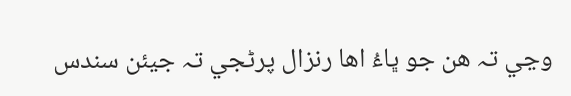وڃي تہ ھن جو ڀاءُ اھا رنزال پرڻجي تہ جيئن سندس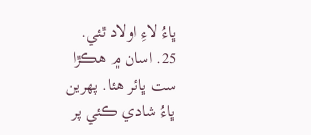ڀاءُ لاءِ اولاد ٿئي.
25. اسان ۾ ھڪڙا ست ڀائر ھئا. پھرين ڀاءُ شادي ڪئي پر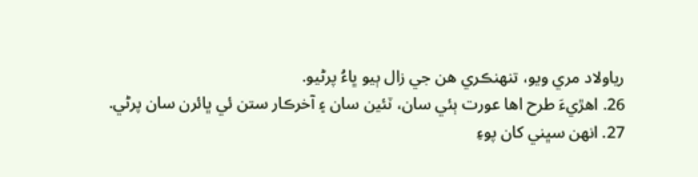رياولاد مري ويو، تنھنڪري ھن جي زال ٻيو ڀاءُ پرڻيو.
26. اھڙيءَ طرح اھا عورت ٻئي سان، ٽئين سان ۽ آخرڪار ستن ئي ڀائرن سان پرڻي.
27. انھن سڀني کان پوءِ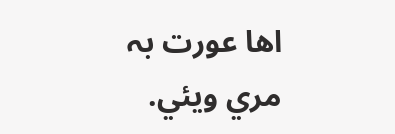اھا عورت بہ مري ويئي.